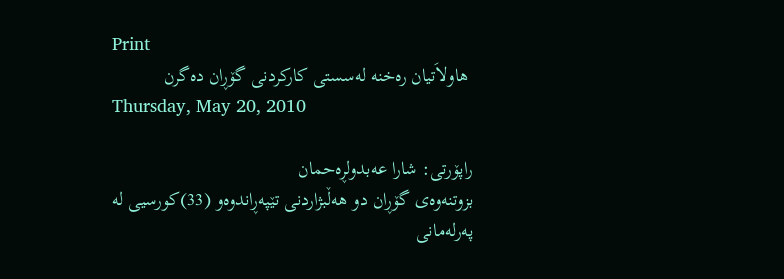Print
 هاولاَتیان ره‌خنه‌ له‌سستی‌ كاركردنی‌ گۆڕان ده‌گرن
Thursday, May 20, 2010

راپۆرتی‌: شارا عه‌بدولڕه‌حمان
بزوتنه‌وه‌ی‌ گۆڕان دو هه‌ڵبژاردنی‌ تێپه‌ڕاندوه‌و (33)كورسیی‌ له‌ په‌رله‌مانی‌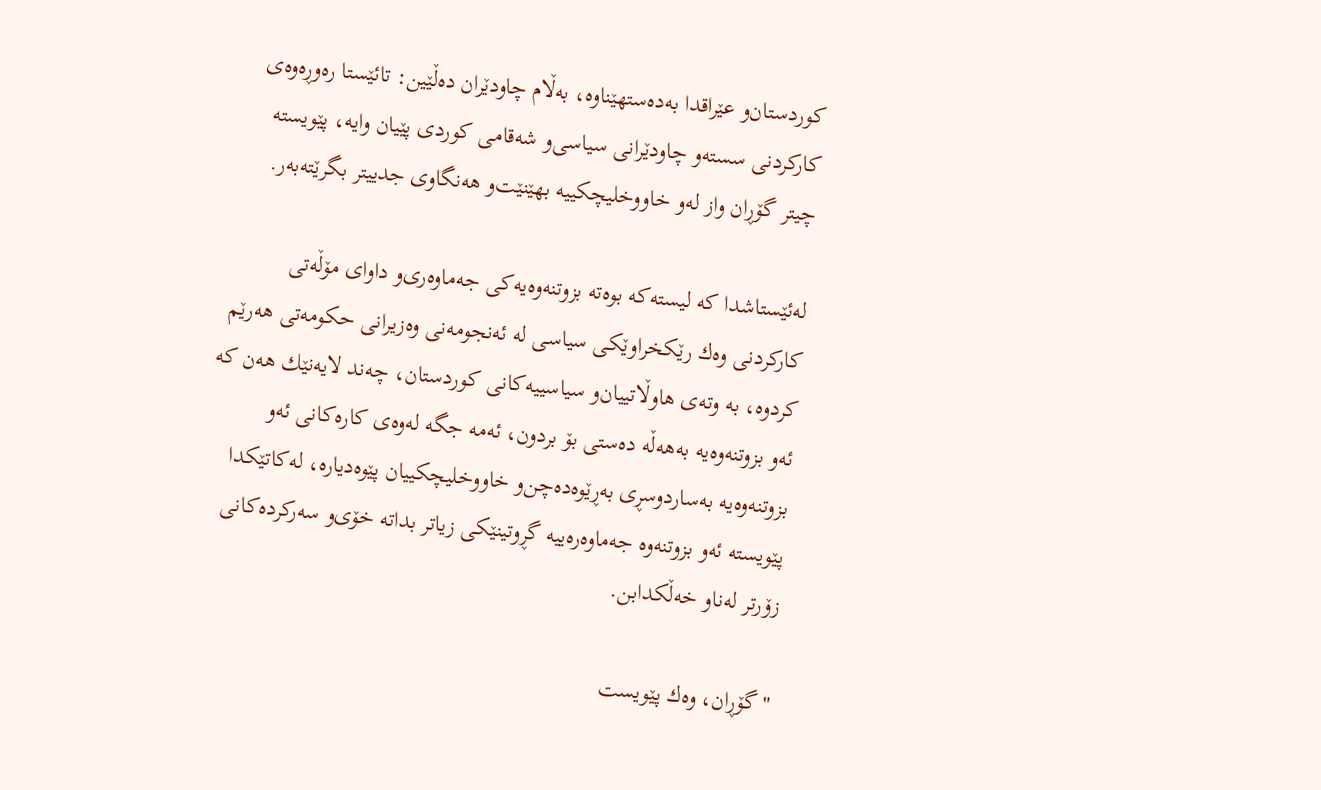كوردستان‌و عێراقدا به‌ده‌ستهێناوه‌، به‌ڵام چاودێران ده‌ڵێین: تائێستا ره‌وڕه‌وه‌ی‌ كاركردنی‌ سسته‌و چاودێرانی‌ سیاسی‌‌و شه‌قامی‌ كوردی‌ پێیان وایه‌، پێویسته‌ چیتر گۆڕان واز له‌و خاو‌وخلیچكییه‌ بهێنێت‌و هه‌نگاوی‌ جدییتر بگرێته‌به‌ر.

له‌ئێستاشدا كه‌ لیسته‌كه‌ بوه‌ته‌ بزوتنه‌وه‌یه‌كی‌ جه‌ماوه‌ری‌‌و داوای‌ مۆڵه‌تی‌ كاركردنی‌ وه‌ك رێكخراوێكی‌ سیاسی‌ له‌ ئه‌نجومه‌نی‌ وه‌زیرانی‌ حكومه‌تی‌ هه‌رێم كردوه‌، به‌ وته‌ی‌ هاوڵاتییان‌و سیاسییه‌كانی‌ كوردستان، چه‌ند لایه‌نێك هه‌ن كه‌ ئه‌و بزوتنه‌وه‌یه‌ به‌هه‌ڵه‌ ده‌ستی‌ بۆ بردون، ئه‌مه‌ جگه‌ له‌وه‌ی‌ كاره‌كانی‌ ئه‌و بزوتنه‌وه‌یه‌ به‌ساردوسڕی‌ به‌ڕێوه‌ده‌چن‌و خاو‌وخلیچكییان پێوه‌دیاره‌، له‌كاتێكدا پێویسته‌ ئه‌و بزوتنه‌وه‌ جه‌ماوه‌ره‌ییه‌ گڕوتینێكی‌ زیاتر بداته‌ خۆی‌‌و سه‌ركرده‌كانی‌ زۆرتر له‌ناو خه‌ڵكدابن.

"گۆڕان، وه‌ك پێویست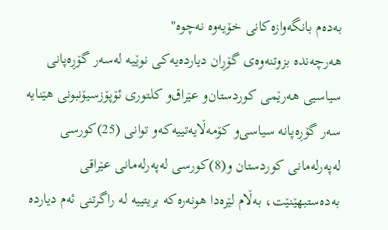به‌ده‌م بانگه‌وازه‌كانی‌ خۆیه‌وه‌ نه‌چوه‌"
هه‌رچه‌نده‌ بزوتنه‌وه‌ی گۆڕان دیارده‌یه‌كی نوێیه‌ له‌سه‌ر گۆڕه‌پانی سیاسیی هه‌رێمی كوردستان‌و عێراق‌و كلتوری ئۆپۆزسیۆنبونی هێنایه‌ سه‌ر گۆڕه‌پانه‌ سیاسی‌و كۆمه‌ڵایه‌تییه‌كه‌‌و توانی (25)كورسی له‌په‌رله‌مانی‌ كوردستان و(8)كورسی له‌په‌رله‌مانی‌ عێراقی‌ به‌ده‌ستبهێنێت، به‌ڵام لێره‌دا هونه‌ره‌كه‌ بریتییه‌ له‌ راگرتنی ئه‌م دیارده‌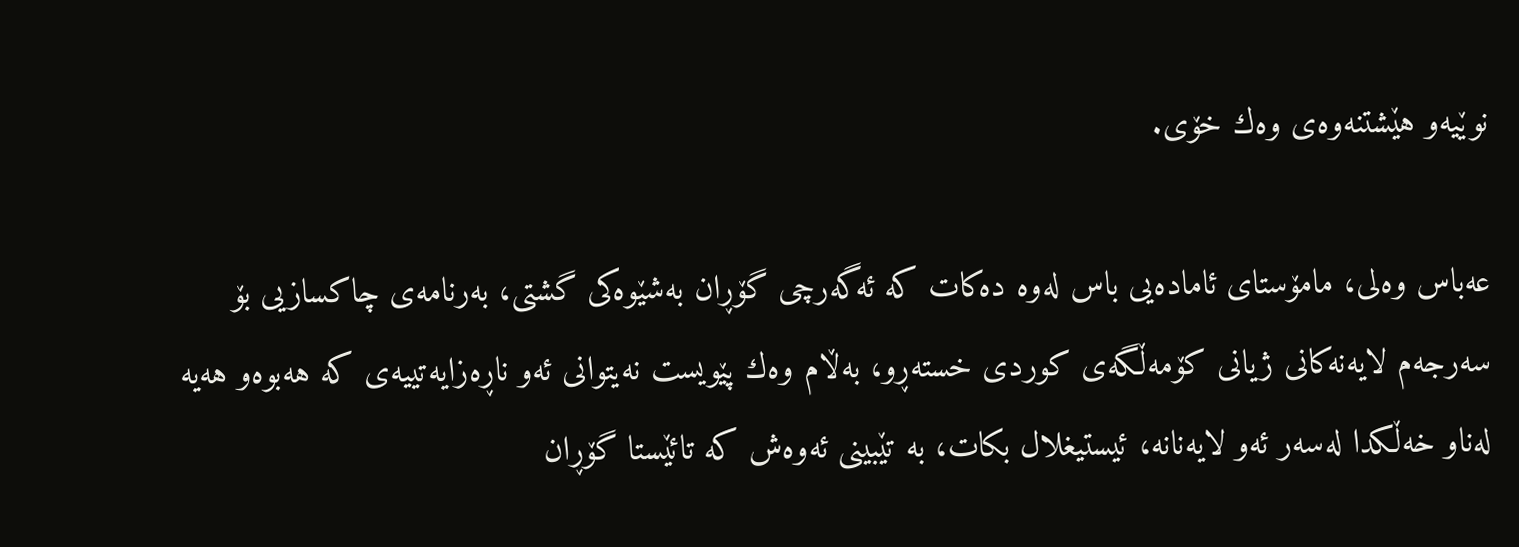نوێیه‌‌و هێشتنه‌وه‌ی‌ وه‌ك خۆی‌.

عه‌باس وه‌لی‌، مامۆستای‌ ئاماده‌یی‌ باس له‌وه‌ ده‌كات كه‌ ئه‌گه‌رچی‌ گۆڕان به‌شێوه‌كی‌ گشتی‌، به‌رنامه‌ی‌ چاكسازیی‌ بۆ سه‌رجه‌م لایه‌نه‌كانی‌ ژیانی‌ كۆمه‌ڵگه‌ی‌ كوردی‌ خسته‌ڕو، به‌ڵام وه‌ك پێویست نه‌یتوانی‌ ئه‌و ناڕه‌زایه‌تییه‌ی‌ كه‌ هه‌بوه‌‌و هه‌یه‌ له‌ناو خه‌ڵكدا له‌سه‌ر ئه‌و لایه‌نانه‌، ئیستیغلال بكات، به‌ تێبینی‌ ئه‌وه‌ش كه‌ تائێستا گۆڕان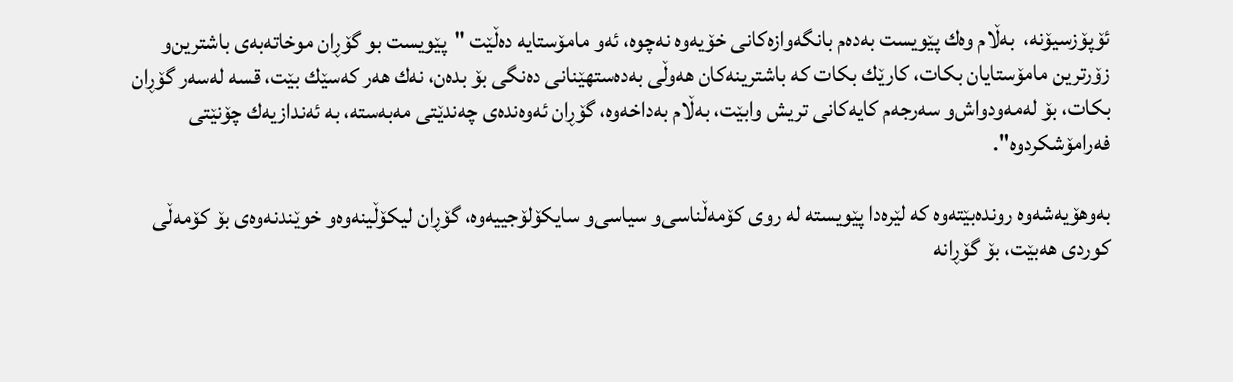ئۆپۆزسیۆنه‌،  به‌ڵام وه‌ك پێویست به‌ده‌م بانگه‌وازه‌كانی‌ خۆیه‌وه‌ نه‌چوه‌، ئه‌و مامۆستایه‌ ده‌ڵێت "پێویست بو گۆڕان موخاته‌به‌ی‌ باشترین‌و زۆرترین مامۆستایان بكات، كارێك بكات كه‌ باشترینه‌كان هه‌وڵی‌ به‌ده‌ستهێنانی‌ ده‌نگی‌ بۆ بده‌ن، نه‌ك هه‌ر كه‌سێك بێت، قسه‌ له‌سه‌ر گۆڕان بكات، بۆ له‌مه‌ودواش‌و سه‌رجه‌م كایه‌كانی‌ تریش وابێت، به‌ڵام به‌داخه‌وه‌، گۆڕان ئه‌وه‌نده‌ی‌ چه‌ندێتی‌ مه‌به‌سته‌، به‌ ئه‌ندازیه‌ك چۆنێتی‌ فه‌رامۆشكردوه‌".

به‌وهۆیه‌شه‌وه‌ رونده‌بێته‌وه‌ كه‌ لێره‌دا پێویسته‌ له‌ روی كۆمه‌ڵناسی‌و سیاسی‌و سایكۆلۆجییه‌وه‌، گۆڕان لیكۆڵینه‌وه‌و خوێندنه‌وه‌ی بۆ كۆمه‌ڵی كوردی هه‌بێت، بۆ گۆڕانه‌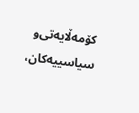كۆمه‌ڵایه‌تی‌و سیاسییه‌كان،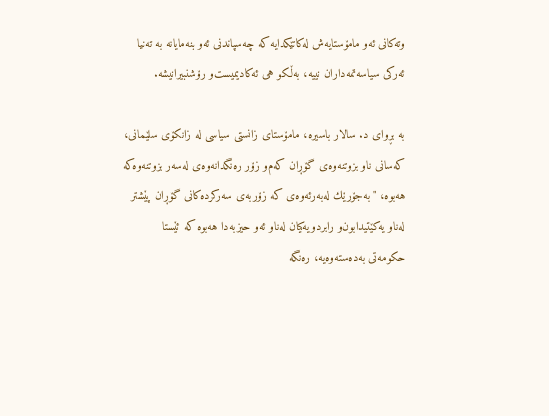وته‌كانی‌ ئه‌و مامۆستایه‌ش له‌كاتێكدایه‌ كه‌ چه‌سپاندنی‌ ئه‌و بنه‌مایانه‌ به‌ ته‌نیا ئه‌ركی سیاسه‌تمه‌داران نییه‌، به‌ڵكو هی ئه‌كادیمیست‌و رۆشنبیرانیشه‌.

به‌ بڕوای‌ د. سالار باسیره‌، مامۆستای‌ زانستی‌ سیاسی‌ له‌ زانكۆی‌ سلێمانی‌، كه‌سانی‌ ناو بزوتنه‌وه‌ی‌ گۆڕان كه‌م‌و زۆر ره‌نگدانه‌وه‌ی‌ له‌سه‌ر بزوتنه‌وه‌كه‌ هه‌بوه‌، "به‌جۆرێك له‌به‌رئه‌وه‌ی‌ كه‌ زۆربه‌ی‌ سه‌ركرده‌كانی‌ گۆڕان پێشتر له‌ناو یه‌كێتیدابون‌و رابردویه‌كیان له‌ناو ئه‌و حیزبه‌دا هه‌بوه‌ كه‌ ئێستا حكومه‌تی‌ به‌ده‌سته‌وه‌یه‌، ره‌نگه‌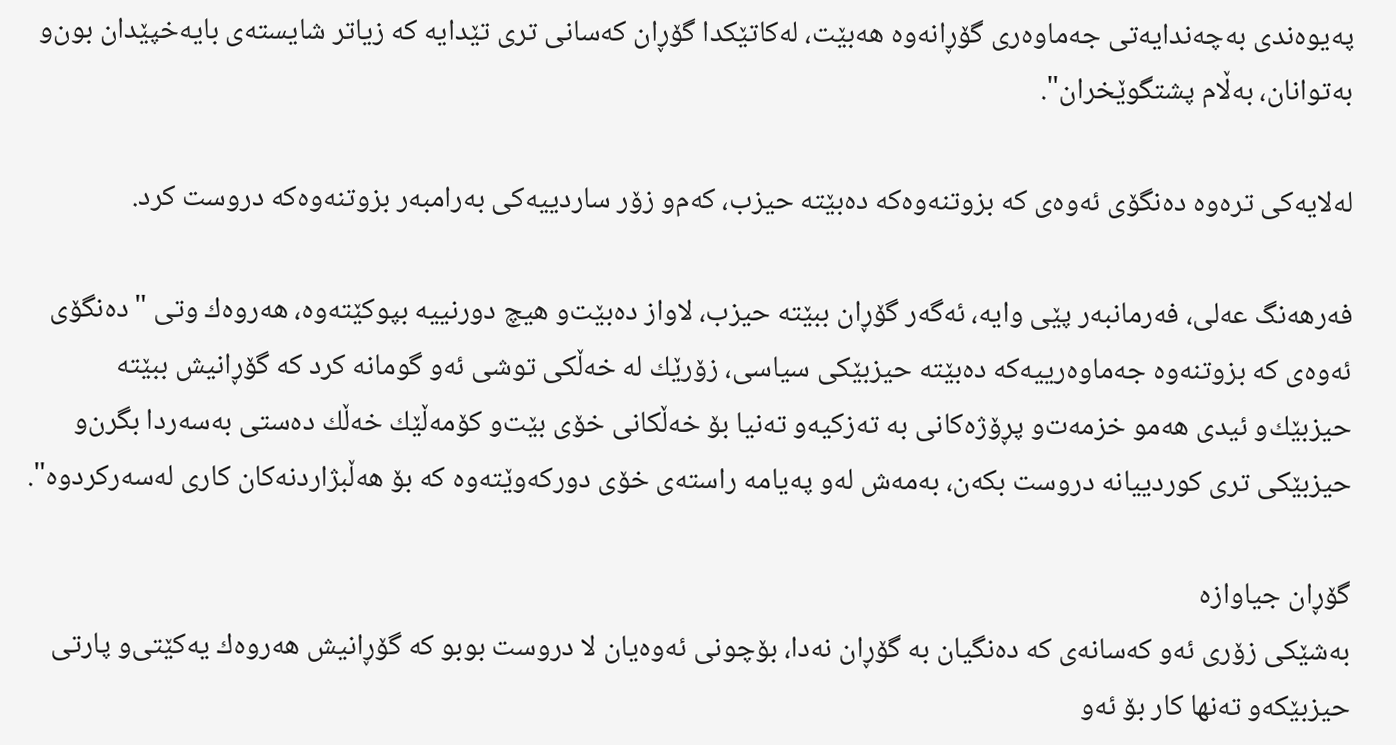په‌یوه‌ندی‌ به‌چه‌ندایه‌تی‌ جه‌ماوه‌ری‌ گۆڕانه‌وه‌ هه‌بێت، له‌كاتێكدا گۆڕان كه‌سانی‌ تری‌ تێدایه‌ كه‌ زیاتر شایسته‌ی بایه‌خپێدان بون‌و به‌توانان، به‌ڵام پشتگوێخران".

له‌لایه‌كی‌ تره‌وه‌ ده‌نگۆی‌ ئه‌وه‌ی‌ كه‌ بزوتنه‌وه‌كه‌ ده‌بێته‌ حیزب، كه‌م‌و زۆر ساردییه‌كی‌ به‌رامبه‌ر بزوتنه‌وه‌كه‌ دروست كرد.

فه‌رهه‌نگ عه‌لی‌، فه‌رمانبه‌ر پێی‌ وایه‌، ئه‌گه‌ر گۆڕان ببێته‌ حیزب، لاواز ده‌بێت‌و هیچ دورنییه‌ بپوكێته‌وه‌، هه‌روه‌ك وتی‌ "ده‌نگۆی ئه‌وه‌ی كه‌ بزوتنه‌وه‌ جه‌ماوه‌رییه‌كه‌ ده‌بێته‌ حیزبێكی سیاسی، زۆرێك له‌ خه‌ڵكی توشی ئه‌و گومانه‌ كرد كه‌ گۆڕانیش ببێته‌ حیزبێك‌و ئیدی هه‌مو خزمه‌ت‌و پڕۆژه‌كانی به‌ ته‌زكیه‌و ته‌نیا بۆ خه‌ڵكانی خۆی بێت‌و كۆمه‌ڵێك خه‌ڵك ده‌ستی به‌سه‌ردا بگرن‌و حیزبێكی تری كوردییانه‌ دروست بكه‌ن، به‌مه‌ش له‌و په‌یامه‌ راسته‌ی‌ خۆی‌ دوركه‌وێته‌وه‌ كه‌ بۆ هه‌ڵبژاردنه‌كان كاری‌ له‌سه‌ركردوه‌".

گۆڕان جیاوازه‌
به‌شێكی‌ زۆری‌ ئه‌و كه‌سانه‌ی‌ كه‌ ده‌نگیان به‌ گۆڕان نه‌دا، بۆچونی‌ ئه‌وه‌یان لا دروست بوبو كه‌ گۆڕانیش هه‌روه‌ك یه‌كێتی‌‌و پارتی‌ حیزبێكه‌و ته‌نها كار بۆ ئه‌و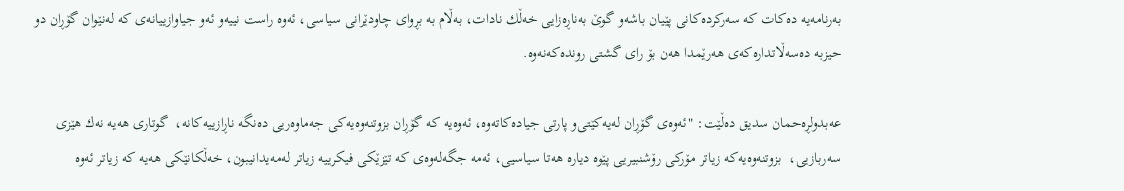به‌رنامه‌یه‌ ده‌كات كه‌ سه‌ركرده‌كانی‌ پێیان باشه‌و گوێ به‌ناڕه‌زایی‌ خه‌ڵك نادات، به‌ڵام به‌ بڕوای‌ چاودێرانی‌ سیاسی‌، ئه‌وه‌ راست نییه‌و ئه‌و جیاوازییانه‌ی‌ كه‌ له‌نێوان گۆڕان دو حیزبه‌ ده‌سه‌ڵاتداره‌كه‌ی‌ هه‌رێمدا هه‌ن بۆ رای‌ گشتی‌ رونده‌كه‌نه‌وه‌.

عه‌بدولڕه‌حمان سدیق ده‌ڵێت: "ئه‌وه‌ی‌ گۆڕان له‌یه‌كێتی‌‌و پارتی‌ جیاده‌كاته‌وه‌، ئه‌وه‌یه‌ كه‌ گۆڕان بزوتنه‌وه‌یه‌كی جه‌ماوه‌ریی ده‌نگه‌ ناڕازییه‌كانه‌،  گوتاری هه‌یه‌ نه‌ك هێزی سه‌ربازیی،  بزوتنه‌وه‌یه‌كه‌ زیاتر مۆركی رۆشنبیریی پێوه‌ دیاره‌ هه‌تا سیاسیی، ئه‌مه‌ جگه‌له‌وه‌ی‌ كه‌ تێزێكی‌ فیكرییه‌ زیاتر له‌مه‌یدانیبون، خه‌ڵكانێكی هه‌یه‌ كه‌ زیاتر ئه‌وه‌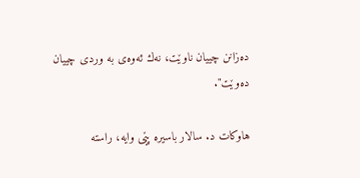ده‌زانن چییان ناوێت، نه‌ك ئه‌وه‌ی به‌ وردی چییان ده‌وێت".

هاوكات د. سالار باسیره‌ پێی‌ وایه‌، راسته‌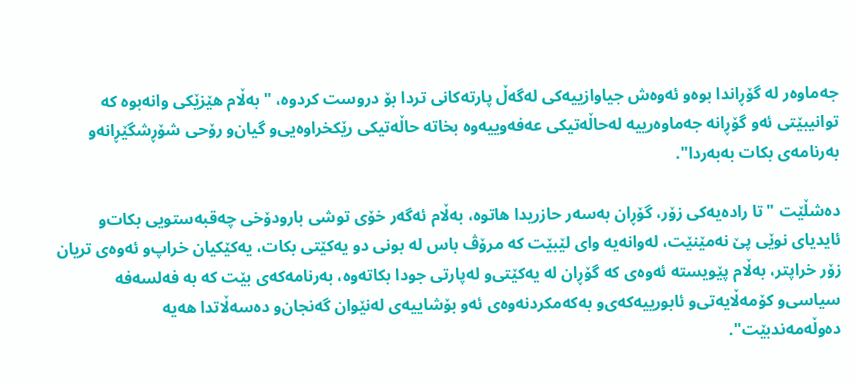جه‌ماوه‌ر له‌ گۆڕاندا بوه‌و ئه‌وه‌ش جیاوازییه‌كی‌ له‌گه‌ڵ‌ پارته‌كانی‌ تردا بۆ دروست كردوه‌، "به‌ڵام هێزێكی وانه‌بوه‌ كه‌ توانیبێتی ئه‌و گۆڕانه‌ جه‌ماوه‌رییه‌ له‌حاڵه‌تیكی عه‌فه‌وییه‌وه‌ بخاته‌ حاڵه‌تیكی رێكخراوه‌یی‌و گیان‌و رۆحی شۆڕشگێڕانه‌و به‌رنامه‌ی بكات به‌به‌ردا".

ده‌شڵێت "تا راده‌یه‌كی زۆر، گۆڕان به‌سه‌ر حازریدا هاتوه‌، به‌ڵام ئه‌گه‌ر خۆی توشی بارودۆخی چه‌قبه‌ستویی بكات‌و ئایدیای نوێی پێ‌ نه‌مێنێت، له‌وانه‌یه‌ وای لێبێت كه‌ مرۆڤ باس له‌ بونی دو یه‌كێتی بكات، یه‌كێكیان خراپ‌و ئه‌وه‌ی تریان زۆر خراپتر، به‌ڵام پێویسته‌ ئه‌وه‌ی‌ كه‌ گۆڕان له‌ یه‌كێتی‌و له‌پارتی جودا بكاته‌وه‌، به‌رنامه‌كه‌ی بێت كه‌ به‌ فه‌لسه‌فه‌ سیاسی‌و كۆمه‌ڵایه‌تی‌و ئابورییه‌كه‌ی‌و به‌كه‌مكردنه‌وه‌ی ئه‌و بۆشاییه‌ی له‌نێوان گه‌نجان‌و ده‌سه‌ڵاتدا هه‌یه‌ ده‌وڵه‌مه‌ندبێت".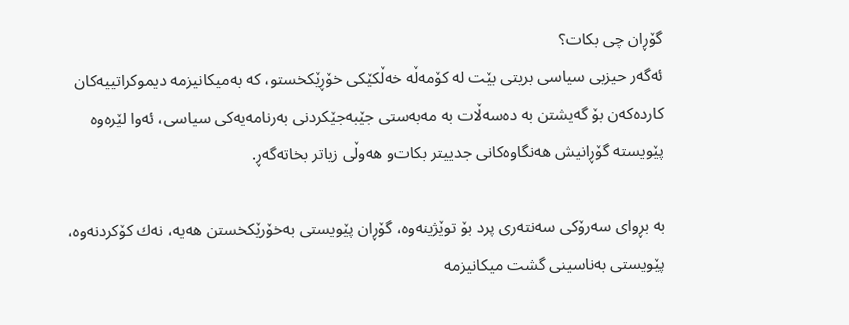گۆڕان چی‌ بكات؟
ئه‌گه‌ر حیزبی سیاسی بریتی بێت له‌ كۆمه‌ڵه‌ خه‌ڵكێكی خۆڕێكخستو، كه‌ به‌میكانیزمه‌ دیموكراتییه‌كان كارده‌كه‌ن بۆ گه‌یشتن به‌ ده‌سه‌ڵات به‌ مه‌به‌ستی جێبه‌جێكردنی به‌رنامه‌یه‌كی سیاسی، ئه‌وا لێره‌وه‌ پێویسته‌ گۆڕانیش هه‌نگاوه‌كانی‌ جدییتر بكات‌و هه‌وڵی‌ زیاتر بخاته‌گه‌ڕ.

به‌ بڕوای‌ سه‌رۆكی‌ سه‌نته‌ری‌ پرد بۆ توێژینه‌وه‌، گۆڕان پێویستی به‌خۆرێكخستن هه‌یه‌، نه‌ك كۆكردنه‌وه‌، پێویستی‌ به‌ناسینی گشت میكانیزمه‌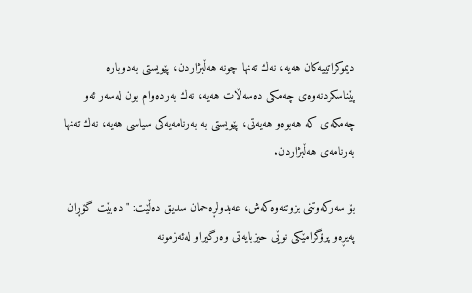دیموكراتییه‌كان هه‌یه‌، نه‌ك ته‌نها چونه‌ هه‌ڵبژاردن، پێویستی به‌دوباره‌ پێناسكردنه‌وه‌ی چه‌مكی ده‌سه‌ڵات هه‌یه‌، نه‌ك به‌رده‌وام بون له‌سه‌ر ئه‌و چه‌مكه‌ی كه‌ هه‌بوه‌و هه‌یه‌تی‌، پێویستی به‌ به‌رنامه‌یه‌كی سیاسی هه‌یه‌، نه‌ك ته‌نها به‌رنامه‌ی هه‌ڵبژاردن.

بۆ سه‌ركه‌وتنی‌ بزوتنه‌وه‌كه‌ش، عه‌بدولڕه‌حمان سدیق ده‌ڵێت: "ده‌بێت گۆڕان په‌یڕه‌و پرۆگرامێكی نوێی حیزبایه‌تی وه‌رگیراو له‌ئه‌زمونه‌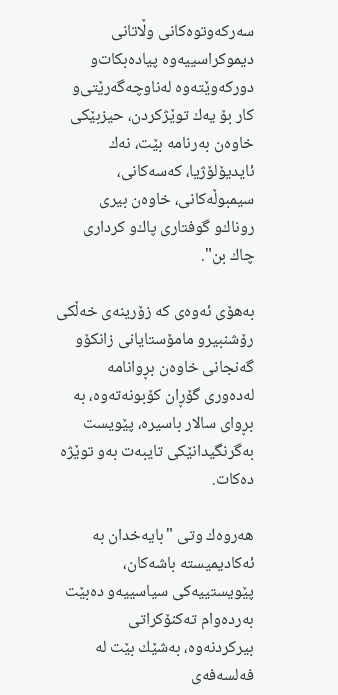سه‌ركه‌وتوه‌كانی وڵاتانی دیموكراسییه‌وه‌ پیاده‌بكات‌و دوركه‌وێته‌وه‌ له‌ناوچه‌گه‌رێتی‌و كار بۆ یه‌ك توێژكردن، حیزبێكی خاوه‌ن به‌رنامه‌ بێت، نه‌ك ئایدیۆلۆژیا، كه‌سه‌كانی، سیمبوڵه‌كانی، خاوه‌ن بیری روناك‌و گوفتاری پاك‌و كرداری چاك بن".

به‌هۆی‌ ئه‌وه‌ی‌ كه‌ زۆرینه‌ی‌ خه‌ڵكی‌ رۆشنبیرو مامۆستایانی‌ زانكۆو گه‌نجانی‌ خاوه‌ن بڕوانامه‌ له‌ده‌وری‌ گۆڕان كۆبونه‌ته‌وه‌، به‌ بڕوای‌ سالار باسیره‌، پێویست به‌گرنگیدانێكی‌ تایبه‌ت به‌و توێژه‌ ده‌كات.

هه‌روه‌ك وتی‌ "بایه‌خدان به‌ ئه‌كادیمیسته‌ باشه‌كان، پێویستییه‌كی سیاسییه‌و ده‌بێت به‌رده‌وام ته‌كنۆكراتی بیركردنه‌وه‌، به‌شێك بێت له‌ فه‌لسه‌فه‌ی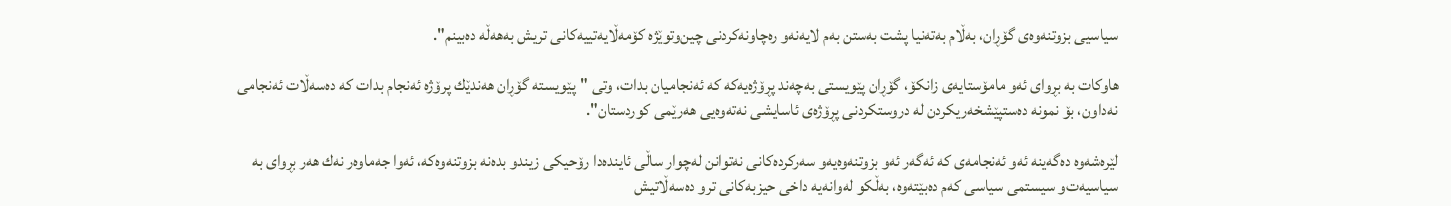سیاسیی بزوتنه‌وه‌ی گۆڕان، به‌ڵام به‌ته‌نیا پشت به‌ستن به‌م لایه‌نه‌و ره‌چاونه‌كردنی چین‌وتوێژه‌ كۆمه‌ڵایه‌تییه‌كانی تریش به‌هه‌ڵه‌ ده‌بینم".

هاوكات به‌ بڕوای‌ ئه‌و مامۆستایه‌ی‌ زانكۆ، گۆڕان پێویستی‌ به‌چه‌ند پڕۆژه‌یه‌كه‌ كه‌ ئه‌نجامیان بدات، وتی‌ "پێویسته‌ گۆڕان هه‌ندێك پرۆژه‌ ئه‌نجام بدات كه‌ ده‌سه‌ڵات ئه‌نجامی نه‌داون، بۆ نمونه‌ ده‌ستپێشخه‌ریكردن له‌ دروستكردنی پڕۆژه‌ی ئاسایشی نه‌ته‌وه‌یی هه‌رێمی كوردستان".

لێره‌شه‌وه‌ ده‌گه‌ینه‌ ئه‌و ئه‌نجامه‌ی‌ كه‌ ئه‌گه‌ر ئه‌‌و بزوتنه‌وه‌یه‌و سه‌ركرده‌كانی نه‌توانن له‌چوار ساڵی ئاینده‌دا رۆحیكی زیندو بده‌نه‌ بزوتنه‌وه‌كه‌، ئه‌وا جه‌ماوه‌ر نه‌ك هه‌ر بڕوای به‌ سیاسیه‌ت‌و سیستمی سیاسی كه‌م ده‌بێته‌وه‌، به‌ڵكو له‌وانه‌یه‌ داخی حیزبه‌كانی‌ ترو ده‌سه‌ڵاتیش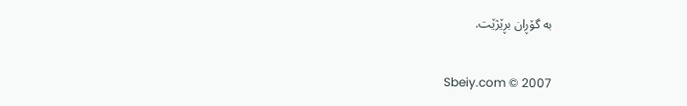به‌ گۆڕان بڕێژێت.

Sbeiy.com © 2007